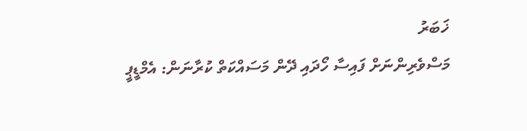ޚަބަރު
މަސްވެރިންނަށް ފައިސާ ހޯދައި ދޭން މަސައްކަތް ކުރާނަން: އެމްޑީޕީ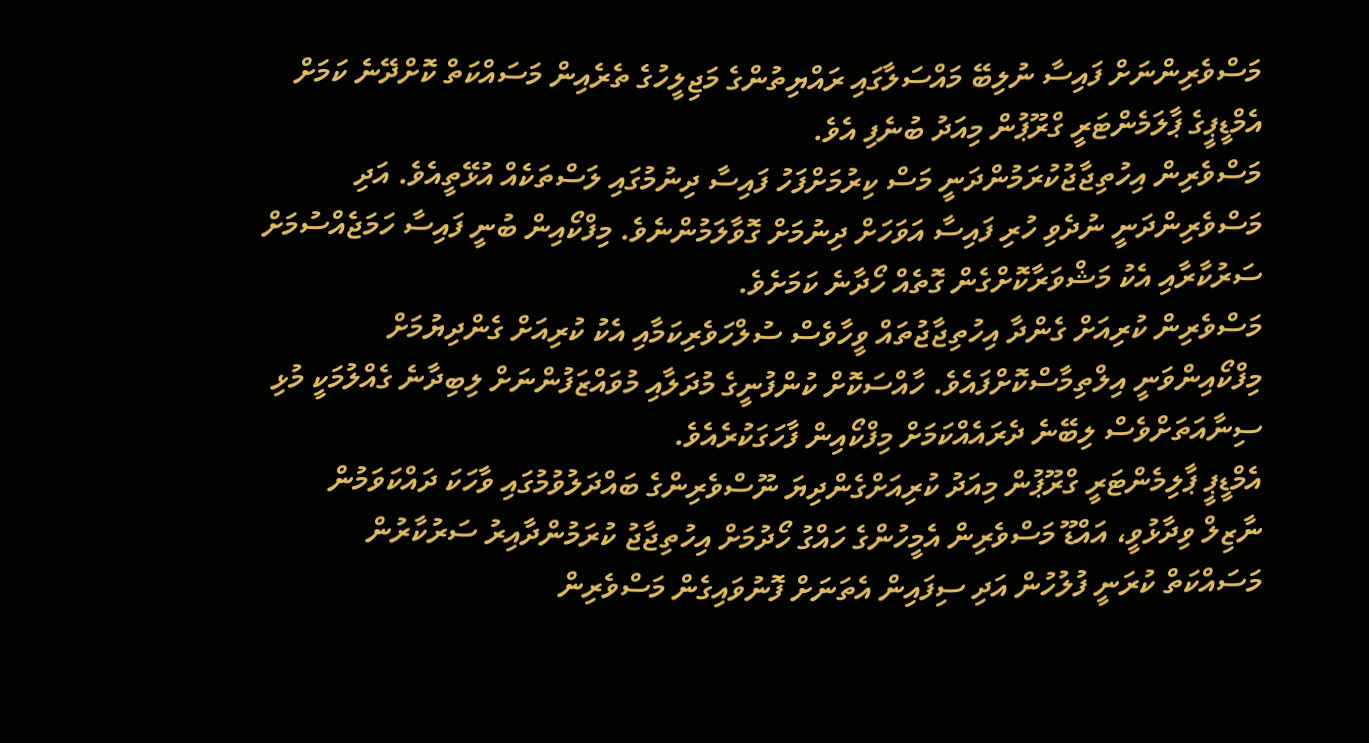މަސްވެރިންނަށް ފައިސާ ނުލިބޭ މައްސަލާގައި ރައްޔިތުންގެ މަޖިލީހުގެ ތެރެއިން މަސައްކަތް ކޮށްދޭނެ ކަމަށް އެމްޑީޕީގެ ޕާލަމެންޓަރީ ގްރޫޕުން މިއަދު ބުނެފި އެވެ.
މަސްވެރިން އިހުތިޖާޖުކުރަމުންދަނީ މަސް ކިރުމަށްފަހު ފައިސާ ދިނުމުގައި ލަސްތަކެއް އުޅޭތީއެވެ. އަދި މަސްވެރިންދަނީ ނުދެވި ހުރި ފައިސާ އަވަހަށް ދިނުމަށް ގޮވާލަމުންނެވެ. މިފްކޯއިން ބުނީ ފައިސާ ހަމަޖެއްސުމަށް ސަރުކާރާއި އެކު މަޝްވަރާކޮށްގެން ގޮތެއް ހޯދާނެ ކަމަށެވެ.
މަސްވެރިން ކުރިއަށް ގެންދާ އިހުތިޖާޖުތައް ވީހާވެސް ސުލްހަވެރިކަމާއި އެކު ކުރިއަށް ގެންދިޔުމަށް މިފްކޯއިންވަނީ އިލްތިމާސްކޮށްފައެވެ. ހާއްސަކޮށް ކުންފުނީގެ މުދަލާއި މުވައްޒަފުންނަށް ލިބިދާނެ ގެއްލުމަކީ މުޅި ސިނާއަތަށްވެސް ލިބޭނެ ދެރައެއްކަމަށް މިފްކޯއިން ފާހަގަކުރެއެވެ.
އެމްޑީޕީ ޕާލިމެންޓަރީ ގްރޫޕުން މިއަދު ކުރިއަށްގެންދިޔަ ނޫސްވެރިންގެ ބައްދަލުވުމުގައި ވާހަކަ ދައްކަވަމުން ނާޒިލް ވިދާޅުވީ، އައްޑޫ މަސްވެރިން އެމީހުންގެ ހައްގު ހޯދުމަށް އިހުތިޖާޖު ކުރަމުންދާއިރު ސަރުކާރުން މަސައްކަތް ކުރަނީ ފުލުހުން އަދި ސިފައިން އެތަނަށް ފޮނުވައިގެން މަސްވެރިން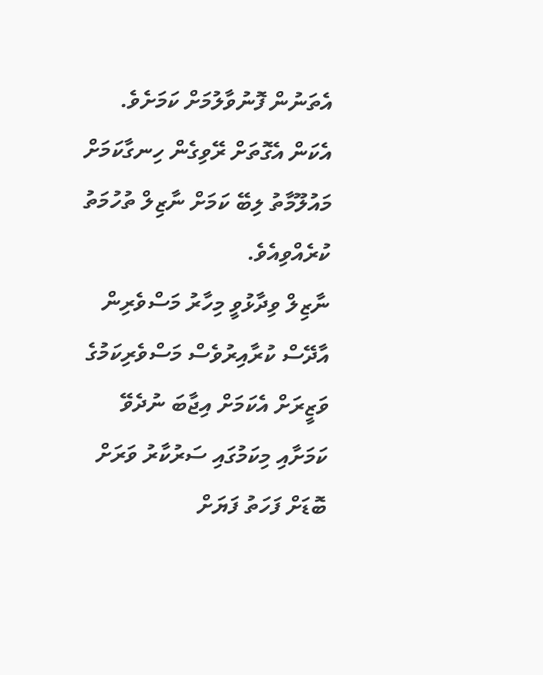އެތަނުން ފޮނުވާލުމަށް ކަމަށެވެ. އެކަން އެގޮތަށް ރޭވިގެން ހިނގާކަމަށް މައުލޫމާތު ލިބޭ ކަމަށް ނާޒިލް ތުހުމަތު ކުރެއްވިއެވެ.
ނާޒިލް ވިދާޅުވީ މިހާރު މަސްވެރިން އާދޭސް ކުރާއިރުވެސް މަސްވެރިކަމުގެ ވަޒީރަށް އެކަމަށް އިޖާބަ ނުދެވޭ ކަމަށާއި މިކަމުގައި ސަރުކާރު ވަރަށް ބޮޑަށް ފަހަތު ފަޔަށް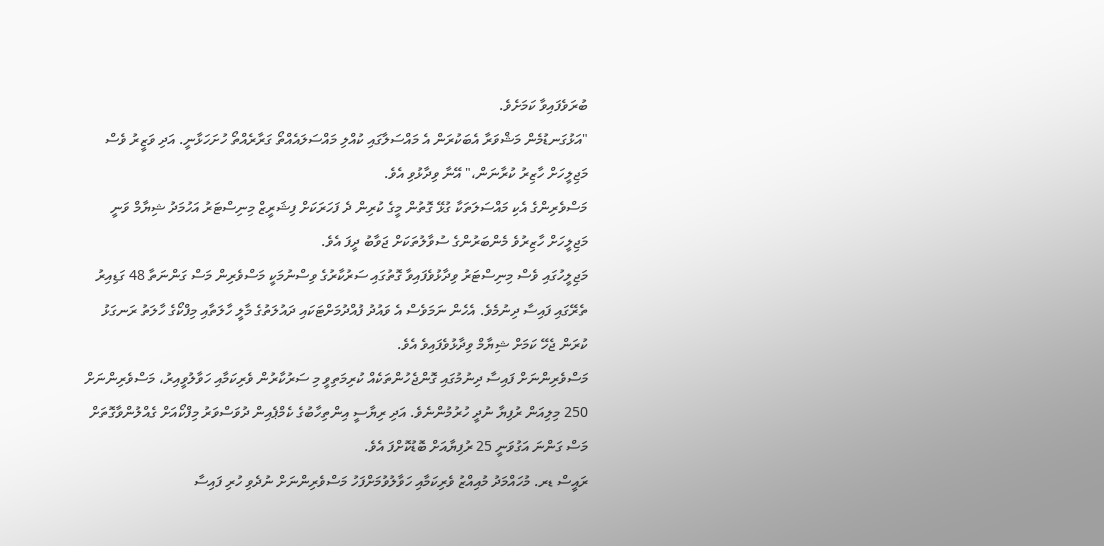ބުރަވެފައިވާ ކަމަށެވެ.
"އަޅުގަނޑުމެން މަޝްވަރާ އެބަކުރަން އެ މައްސަލާގައި ކުއްލި މައްސަލައެއްތޯ ގަރާރެއްތޯ ހުށަހަޅާނީ. އަދި ވަޒީރު ވެސް މަޖިލީހަށް ހާޒިރު ކުރާނަން،" އޭނާ ވިދާޅުވި އެވެ.
މަސްވެރިންގެ އެކި މައްސަލަތަކާ ގުޅޭ ގޮތުން މީގެ ކުރިން ދެ ފަހަރަކަށް ފިޝަރީޒް މިނިސްޓަރު އަހުމަދު ޝިޔާމް ވަނީ މަޖިލީހަށް ހާޒިރުވެ މެންބަރުންގެ ސުވާލުތަކަށް ޖަވާބު ދީފަ އެވެ.
މަޖިލީހުގައި ވެސް މިނިސްޓަރު ވިދާޅުވެފައިވާ ގޮތުގައި ސަރުކާރުގެ ވިސްނުމަކީ މަސްވެރިން މަސް ގަންނަތާ 48 ގަޑިއިރު ތެރޭގައި ފައިސާ ދިނުމެވެ. އެހެން ނަމަވެސް އެ ވައުދު ފުއްދުމަށްޓަކައި ދައުލަތުގެ މާލީ ހާލަތާއި މިފްކޯގެ ހާލަތު ރަނގަޅު ކުރަން ޖެހޭ ކަމަށް ޝިޔާމް ވިދާޅުވެފައިވެ އެވެ.
މަސްވެރިންނަށް ފައިސާ ދިނުމުގައި ގޮންޖެހުންތަކެއް ކުރިމަތިވީ މި ސަރުކާރުން ވެރިކަމާއި ހަވާލުވީއިރު، މަސްވެރިންނަށް 250 މިލިއަން ރުފިޔާ ނުދީ ހުރުމުންނެވެ. އަދި ރިޔާސީ އިންތިހާބުގެ ކެމްޕެއިން ދުވަސްވަރު މިފްކޯއަށް ގެއްލުންވާގޮތަށް މަސް ގަންނަ އަގުވަނީ 25 ރުފިޔާއަށް ބޮޑުކޮށްފަ އެވެ.
ރައީސް ޑރ. މުހައްމަދު މުއިއްޒު ވެރިކަމާއި ހަވާލުވުމަށްފަހު މަސްވެރިންނަށް ނުދެވި ހުރި ފައިސާ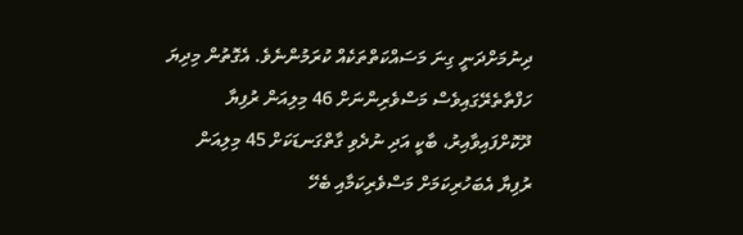ދިނުމަށްދަނީ ގިނަ މަސައްކަތްތަކެއް ކުރަމުންނެވެ. އެގޮތުން މިދިޔަ ހަފްތާތެރޭގައިވެސް މަސްވެރިންނަށް 46 މިލިއަން ރުފިޔާ ދޫކޮށްފައިވާއިރު، ބާކީ އަދި ނުދެވި ގާތްގަނޑަކަށް 45 މިލިއަން ރުފިޔާ އެބަހުރިކަމަށް މަސްވެރިކަމާއި ބެހޭ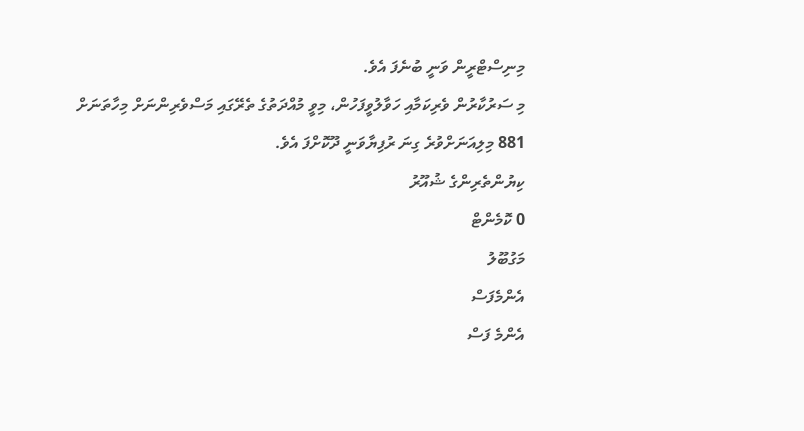މިނިސްޓްރީން ވަނީ ބުނެފަ އެވެ.
މި ސަރުކާރުން ވެރިކަމާއި ހަވާލުވީފަހުން، މިވީ މުއްދަތުގެ ތެރޭގައި މަސްވެރިންނަށް މިހާތަނަށް 881 މިލިއަނަށްވުރެ ގިނަ ރުފިޔާވަނީ ދޫކޮށްފަ އެވެ.
ކިޔުންތެރިންގެ ޝުއޫރު
0 ކޮމެންޓް
މަގުބޫލު
އެންމެފަސް
އެންމެ ފަސް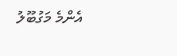އެންމެ މަގުބޫލު